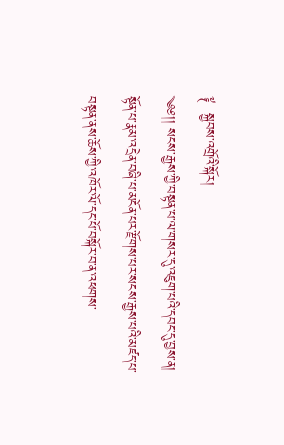༈  སྐྱབས་འགྲོའི་སྐོར།
༄༅།། སངས་རྒྱས་ཀྱི་བསྟན་པ་ལ་གསར་དུ་འཇུག་པའི་དབང་དུ་བྱས་ན། སྟོན་པ་རྣམ་འདྲེན་བཞི་པ་མངོན་པར་རྫོགས་པར་སངས་རྒྱས་པའི་མཛད་པ་བསྟན་ནས་ཆོས་ཀྱི་འཁོར་ལོ་དང་པོ་བསྐོར་བ་ན་འཕགས་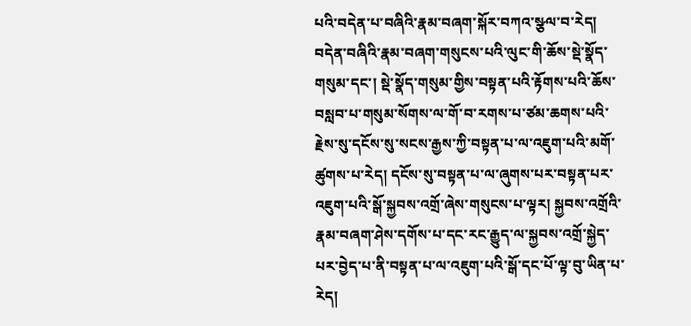པའི་བདེན་པ་བཞིའི་རྣམ་བཞག་སྐོར་བཀའ་སྩལ་བ་རེད། བདེན་བཞིའི་རྣམ་བཞག་གསུངས་པའི་ལུང་གི་ཆོས་སྡེ་སྣོད་གསུམ་དང་། སྡེ་སྣོད་གསུམ་གྱིས་བསྟན་པའི་རྟོགས་པའི་ཆོས་བསླབ་པ་གསུམ་སོགས་ལ་གོ་བ་རགས་པ་ཙམ་ཆགས་པའི་རྗེས་སུ་དངོས་སུ་སངས་རྒྱས་ཀྱི་བསྟན་པ་ལ་འཇུག་པའི་མགོ་ཚུགས་པ་རེད། དངོས་སུ་བསྟན་པ་ལ་ཞུགས་པར་བསྟན་པར་འཇུག་པའི་སྒོ་སྐྱབས་འགྲོ་ཞེས་གསུངས་པ་ལྟར། སྐྱབས་འགྲོའི་རྣམ་བཞག་ཤེས་དགོས་པ་དང་རང་རྒྱུད་ལ་སྐྱབས་འགྲོ་སྐྱེད་པར་བྱེད་པ་ནི་བསྟན་པ་ལ་འཇུག་པའི་སྒོ་དང་པོ་ལྟ་བུ་ཡིན་པ་རེད།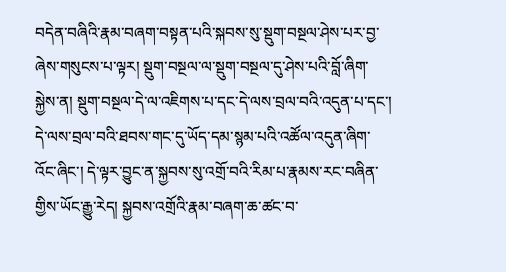བདེན་བཞིའི་རྣམ་བཞག་བསྟན་པའི་སྐབས་སུ་སྡུག་བསྔལ་ཤེས་པར་བྱ་ཞེས་གསུངས་པ་ལྟར། སྡུག་བསྔལ་ལ་སྡུག་བསྔལ་དུ་ཤེས་པའི་བློ་ཞིག་སྐྱེས་ན། སྡུག་བསྔལ་དེ་ལ་འཇིགས་པ་དང་དེ་ལས་བྲལ་བའི་འདུན་པ་དང་། དེ་ལས་བྲལ་བའི་ཐབས་གང་དུ་ཡོད་དམ་སྙམ་པའི་འཚོལ་འདུན་ཞིག་འོང་ཞིང་། དེ་ལྟར་བྱུང་ན་སྐྱབས་སུ་འགྲོ་བའི་རིམ་པ་རྣམས་རང་བཞིན་གྱིས་ཡོང་རྒྱུ་རེད། སྐྱབས་འགྲོའི་རྣམ་བཞག་ཆ་ཚང་བ་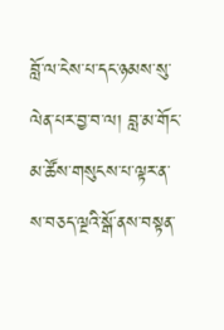བློ་ལ་ངེས་པ་དང་ཉམས་སུ་ལེན་པར་བྱ་བ་ལ། བླ་མ་གོང་མ་ཚོས་གསུངས་པ་ལྟར་ན་ས་བཅད་ལྔའི་སྒོ་ནས་བསྟན་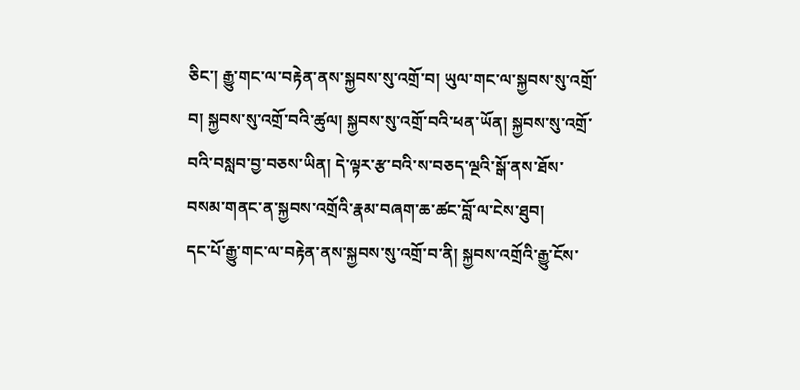ཅིང་། རྒྱུ་གང་ལ་བརྟེན་ནས་སྐྱབས་སུ་འགྲོ་བ། ཡུལ་གང་ལ་སྐྱབས་སུ་འགྲོ་བ། སྐྱབས་སུ་འགྲོ་བའི་ཚུལ། སྐྱབས་སུ་འགྲོ་བའི་ཕན་ཡོན། སྐྱབས་སུ་འགྲོ་བའི་བསླབ་བྱ་བཅས་ཡིན། དེ་ལྟར་རྩ་བའི་ས་བཅད་ལྔའི་སྒོ་ནས་ཐོས་བསམ་གནང་ན་སྐྱབས་འགྲོའི་རྣམ་བཞག་ཆ་ཚང་བློ་ལ་ངེས་ཐུབ།
དང་པོ་རྒྱུ་གང་ལ་བརྟེན་ནས་སྐྱབས་སུ་འགྲོ་བ་ནི། སྐྱབས་འགྲོའི་རྒྱུ་ངོས་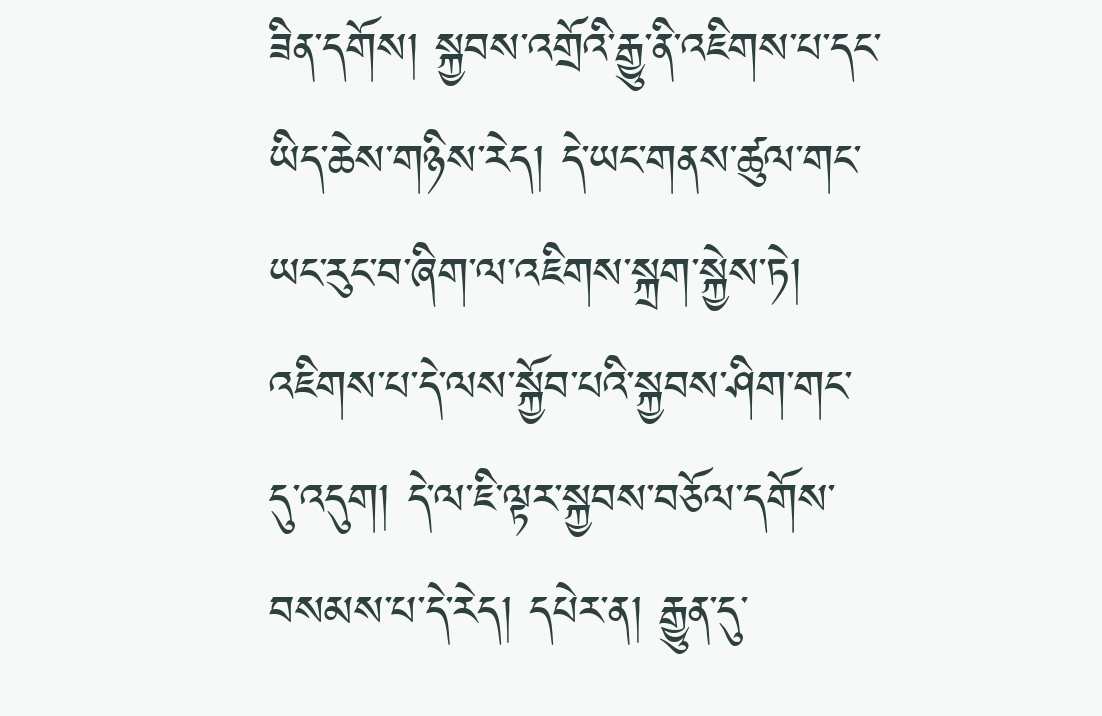ཟིན་དགོས། སྐྱབས་འགྲོའི་རྒྱུ་ནི་འཇིགས་པ་དང་ཡིད་ཆེས་གཉིས་རེད། དེ་ཡང་གནས་ཚུལ་གང་ཡང་རུང་བ་ཞིག་ལ་འཇིགས་སྐྲག་སྐྱེས་ཏེ། འཇིགས་པ་དེ་ལས་སྐྱོབ་པའི་སྐྱབས་ཤིག་གང་དུ་འདུག། དེ་ལ་ཇི་ལྟར་སྐྱབས་བཅོལ་དགོས་བསམས་པ་དེ་རེད། དཔེར་ན། རྒྱུན་དུ་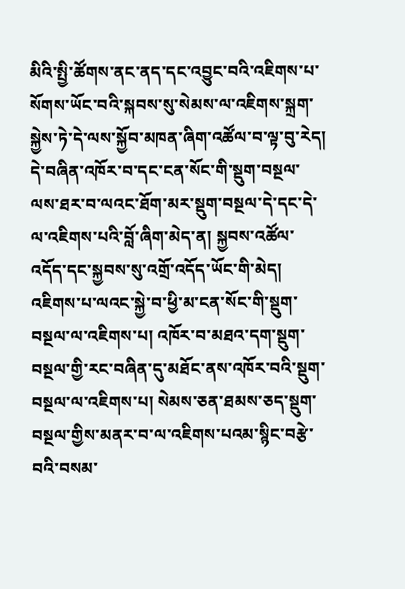མིའི་སྤྱི་ཚོགས་ནང་ནད་དང་འབྱུང་བའི་འཇིགས་པ་སོགས་ཡོང་བའི་སྐབས་སུ་སེམས་ལ་འཇིགས་སྐྲག་སྐྱེས་ཏེ་དེ་ལས་སྐྱོབ་མཁན་ཞིག་འཚོལ་བ་ལྟ་བུ་རེད། དེ་བཞིན་འཁོར་བ་དང་ངན་སོང་གི་སྡུག་བསྔལ་ལས་ཐར་བ་ལའང་ཐོག་མར་སྡུག་བསྔལ་དེ་དང་དེ་ལ་འཇིགས་པའི་བློ་ཞིག་མེད་ན། སྐྱབས་འཚོལ་འདོད་དང་སྐྱབས་སུ་འགྲོ་འདོད་ཡོང་གི་མེད། འཇིགས་པ་ལའང་སྐྱེ་བ་ཕྱི་མ་ངན་སོང་གི་སྡུག་བསྔལ་ལ་འཇིགས་པ། འཁོར་བ་མཐའ་དག་སྡུག་བསྔལ་གྱི་རང་བཞིན་དུ་མཐོང་ནས་འཁོར་བའི་སྡུག་བསྔལ་ལ་འཇིགས་པ། སེམས་ཅན་ཐམས་ཅད་སྡུག་བསྔལ་གྱིས་མནར་བ་ལ་འཇིགས་པའམ་སྙིང་བརྩེ་བའི་བསམ་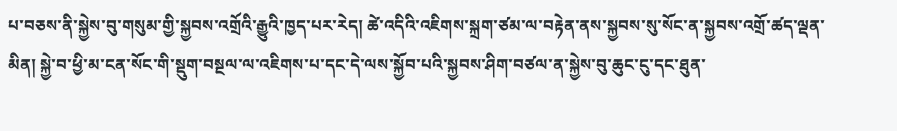པ་བཅས་ནི་སྐྱེས་བུ་གསུམ་གྱི་སྐྱབས་འགྲོའི་རྒྱུའི་ཁྱད་པར་རེད། ཚེ་འདིའི་འཇིགས་སྐྲག་ཙམ་ལ་བརྟེན་ནས་སྐྱབས་སུ་སོང་ན་སྐྱབས་འགྲོ་ཚད་ལྡན་མིན། སྐྱེ་བ་ཕྱི་མ་ངན་སོང་གི་སྡུག་བསྔལ་ལ་འཇིགས་པ་དང་དེ་ལས་སྐྱོབ་པའི་སྐྱབས་ཤིག་བཙལ་ན་སྐྱེས་བུ་ཆུང་ངུ་དང་ཐུན་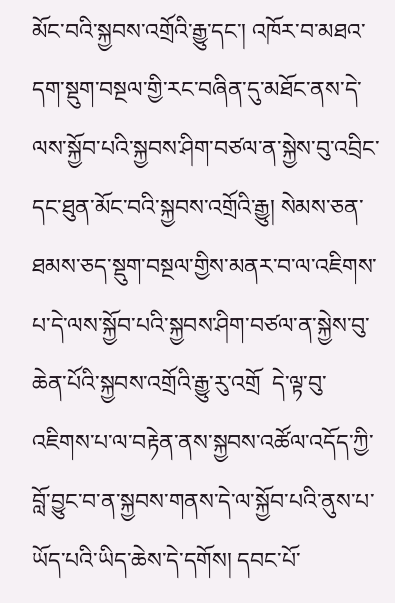མོང་བའི་སྐྱབས་འགྲོའི་རྒྱུ་དང་། འཁོར་བ་མཐའ་དག་སྡུག་བསྔལ་གྱི་རང་བཞིན་དུ་མཐོང་ནས་དེ་ལས་སྐྱོབ་པའི་སྐྱབས་ཤིག་བཙལ་ན་སྐྱེས་བུ་འབྲིང་དང་ཐུན་མོང་བའི་སྐྱབས་འགྲོའི་རྒྱུ། སེམས་ཅན་ཐམས་ཅད་སྡུག་བསྔལ་གྱིས་མནར་བ་ལ་འཇིགས་པ་དེ་ལས་སྐྱོབ་པའི་སྐྱབས་ཤིག་བཙལ་ན་སྐྱེས་བུ་ཆེན་པོའི་སྐྱབས་འགྲོའི་རྒྱུ་རུ་འགྲོ  དེ་ལྟ་བུ་འཇིགས་པ་ལ་བརྟེན་ནས་སྐྱབས་འཚོལ་འདོད་ཀྱི་བློ་བྱུང་བ་ན་སྐྱབས་གནས་དེ་ལ་སྐྱོབ་པའི་ནུས་པ་ཡོད་པའི་ཡིད་ཆེས་དེ་དགོས། དབང་པོ་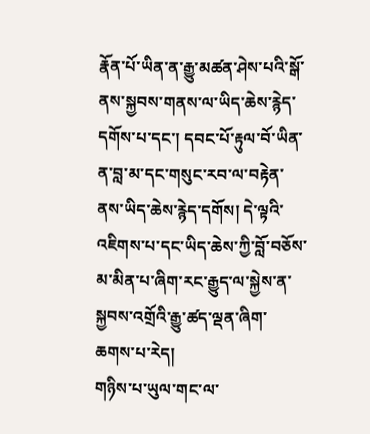རྣོན་པོ་ཡིན་ན་རྒྱུ་མཚན་ཤེས་པའི་སྒོ་ནས་སྐྱབས་གནས་ལ་ཡིད་ཆེས་རྙེད་དགོས་པ་དང་། དབང་པོ་རྟུལ་བོ་ཡིན་ན་བླ་མ་དང་གསུང་རབ་ལ་བརྟེན་ནས་ཡིད་ཆེས་རྙེད་དགོས། དེ་ལྟའི་འཇིགས་པ་དང་ཡིད་ཆེས་ཀྱི་བློ་བཅོས་མ་མིན་པ་ཞིག་རང་རྒྱུད་ལ་སྐྱེས་ན་སྐྱབས་འགྲོའི་རྒྱུ་ཚད་ལྡན་ཞིག་ཆགས་པ་རེད།
གཉིས་པ་ཡུལ་གང་ལ་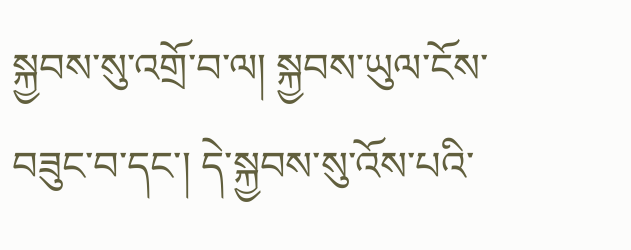སྐྱབས་སུ་འགྲོ་བ་ལ། སྐྱབས་ཡུལ་ངོས་བཟུང་བ་དང་། དེ་སྐྱབས་སུ་འོས་པའི་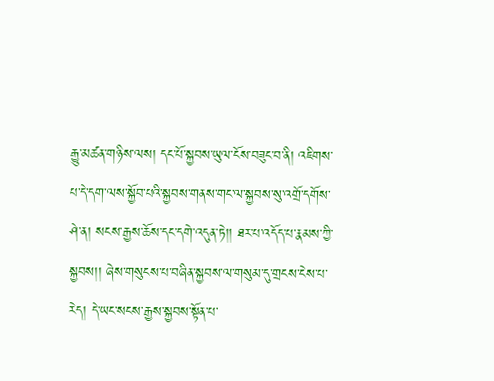རྒྱུ་མཚན་གཉིས་ལས། དང་པོ་སྐྱབས་ཡུལ་ངོས་བཟུང་བ་ནི། འཇིགས་པ་དེ་དག་ལས་སྐྱོབ་པའི་སྐྱབས་གནས་གང་ལ་སྐྱབས་སུ་འགྲོ་དགོས་ཤེ་ན། སངས་རྒྱས་ཆོས་དང་དགེ་འདུན་ཏེ།། ཐར་པ་འདོད་པ་རྣམས་ཀྱི་སྐྱབས།། ཞེས་གསུངས་པ་བཞིན་སྐྱབས་ལ་གསུམ་དུ་གྲངས་ངེས་པ་རེད། དེ་ཡང་སངས་རྒྱས་སྐྱབས་སྟོན་པ་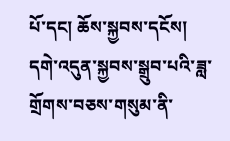པོ་དང། ཆོས་སྐྱབས་དངོས། དགེ་འདུན་སྐྱབས་སྒྲུབ་པའི་ཟླ་གྲོགས་བཅས་གསུམ་ནི་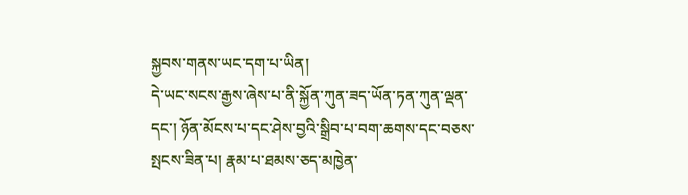སྐྱབས་གནས་ཡང་དག་པ་ཡིན།
དེ་ཡང་སངས་རྒྱས་ཞེས་པ་ནི་སྐྱོན་ཀུན་ཟད་ཡོན་ཏན་ཀུན་ལྡན་དང་། ཉོན་མོངས་པ་དང་ཤེས་བྱའི་སྒྲིབ་པ་བག་ཆགས་དང་བཅས་སྤངས་ཟིན་པ། རྣམ་པ་ཐམས་ཅད་མཁྱེན་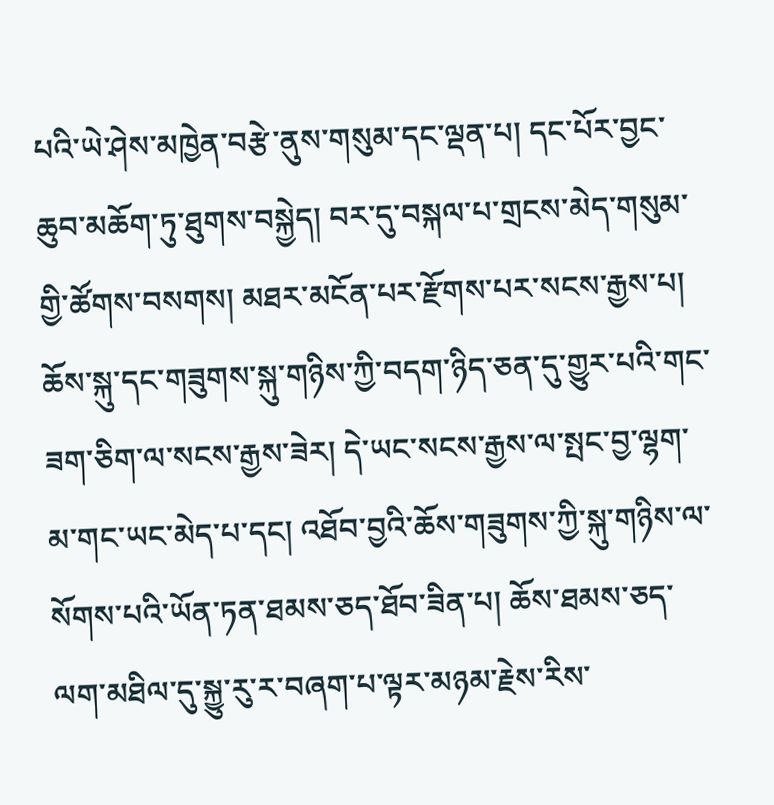པའི་ཡེ་ཤེས་མཁྱེན་བརྩེ་ནུས་གསུམ་དང་ལྡན་པ། དང་པོར་བྱང་ཆུབ་མཆོག་ཏུ་ཐུགས་བསྐྱེད། བར་དུ་བསྐལ་པ་གྲངས་མེད་གསུམ་གྱི་ཚོགས་བསགས། མཐར་མངོན་པར་རྫོགས་པར་སངས་རྒྱས་པ། ཆོས་སྐུ་དང་གཟུགས་སྐུ་གཉིས་ཀྱི་བདག་ཉིད་ཅན་དུ་གྱུར་པའི་གང་ཟག་ཅིག་ལ་སངས་རྒྱས་ཟེར། དེ་ཡང་སངས་རྒྱས་ལ་སྤང་བྱ་ལྷག་མ་གང་ཡང་མེད་པ་དང། འཐོབ་བྱའི་ཆོས་གཟུགས་ཀྱི་སྐུ་གཉིས་ལ་སོགས་པའི་ཡོན་ཏན་ཐམས་ཅད་ཐོབ་ཟིན་པ། ཆོས་ཐམས་ཅད་ལག་མཐིལ་དུ་སྐྱུ་རུ་ར་བཞག་པ་ལྟར་མཉམ་རྗེས་རིས་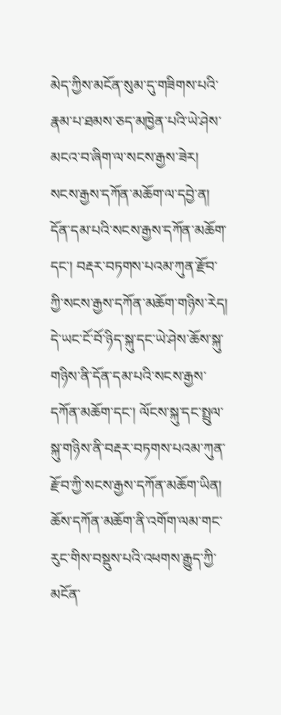མེད་ཀྱིས་མངོན་སུམ་དུ་གཟིགས་པའི་རྣམ་པ་ཐམས་ཅད་མཁྱེན་པའི་ཡེ་ཤེས་མངའ་བ་ཞིག་ལ་སངས་རྒྱས་ཟེར། སངས་རྒྱས་དཀོན་མཆོག་ལ་དབྱེ་ན། དོན་དམ་པའི་སངས་རྒྱས་དཀོན་མཆོག་དང་། བརྡར་བཏགས་པའམ་ཀུན་རྫོབ་ཀྱི་སངས་རྒྱས་དཀོན་མཆོག་གཉིས་རེད། དེ་ཡང་ངོ་བོ་ཉིད་སྐུ་དང་ཡེ་ཤེས་ཆོས་སྐུ་གཉིས་ནི་དོན་དམ་པའི་སངས་རྒྱས་དཀོན་མཆོག་དང་། ལོངས་སྐུ་དང་སྤྲུལ་སྐུ་གཉིས་ནི་བརྡར་བཏགས་པའམ་ཀུན་རྫོབ་ཀྱི་སངས་རྒྱས་དཀོན་མཆོག་ཡིན།
ཆོས་དཀོན་མཆོག་ནི་འགོག་ལམ་གང་རུང་གིས་བསྡུས་པའི་འཕགས་རྒྱུད་ཀྱི་མངོན་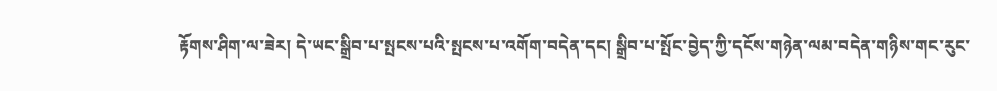རྟོགས་ཤིག་ལ་ཟེར། དེ་ཡང་སྒྲིབ་པ་སྤངས་པའི་སྤངས་པ་འགོག་བདེན་དང། སྒྲིབ་པ་སྤོང་བྱེད་ཀྱི་དངོས་གཉེན་ལམ་བདེན་གཉིས་གང་རུང་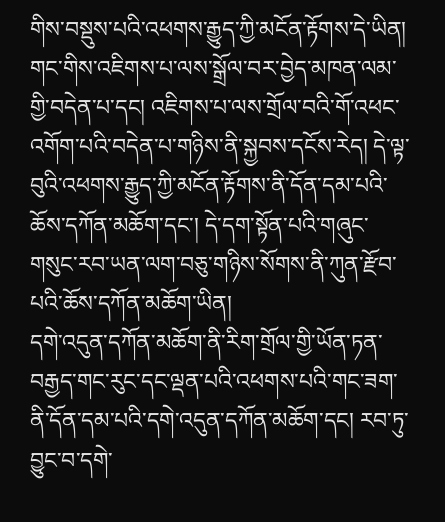གིས་བསྡུས་པའི་འཕགས་རྒྱུད་ཀྱི་མངོན་རྟོགས་དེ་ཡིན། གང་གིས་འཇིགས་པ་ལས་སྒྲོལ་བར་བྱེད་མཁན་ལམ་གྱི་བདེན་པ་དང། འཇིགས་པ་ལས་གྲོལ་བའི་གོ་འཕང་འགོག་པའི་བདེན་པ་གཉིས་ནི་སྐྱབས་དངོས་རེད། དེ་ལྟ་བུའི་འཕགས་རྒྱུད་ཀྱི་མངོན་རྟོགས་ནི་དོན་དམ་པའི་ཆོས་དཀོན་མཆོག་དང་། དེ་དག་སྟོན་པའི་གཞུང་གསུང་རབ་ཡན་ལག་བཅུ་གཉིས་སོགས་ནི་ཀུན་རྫོབ་པའི་ཆོས་དཀོན་མཆོག་ཡིན།
དགེ་འདུན་དཀོན་མཆོག་ནི་རིག་གྲོལ་གྱི་ཡོན་ཏན་བརྒྱད་གང་རུང་དང་ལྡན་པའི་འཕགས་པའི་གང་ཟག་ནི་དོན་དམ་པའི་དགེ་འདུན་དཀོན་མཆོག་དང། རབ་ཏུ་བྱུང་བ་དགེ་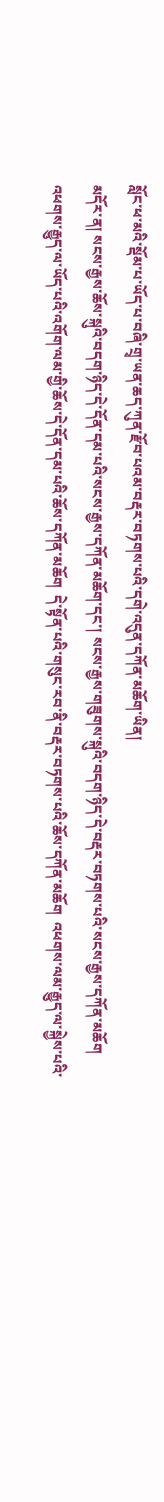སློང་ཕ་མའི་སྡོམ་པ་ཡོད་པ་བཞི་གྲྭ་ཡན་ཆད་ཀུན་རྫོབ་པའམ་བརྡར་བཏགས་པའི་དགེ་འདུན་དཀོན་མཆོག་ཡིན།
མདོར་ན། སངས་རྒྱས་ཆོས་སྐུའི་བདག་ཉིད་དེ་དོན་དམ་པའི་སངས་རྒྱས་དཀོན་མཆོག་དང་། སངས་རྒྱས་གཟུགས་སྐུའི་བདག་ཉིད་དེ་བརྡར་བཏགས་པའི་སངས་རྒྱས་དཀོན་མཆོག  འཕགས་རྒྱུད་ལ་ཡོད་པའི་འགོག་ལམ་གྱི་ཆོས་དེ་དོན་དམ་པའི་ཆོས་དཀོན་མཆོག  དེ་སྟོན་པའི་གསུང་རབ་ནི་བརྡར་བཏགས་པའི་ཆོས་དཀོན་མཆོག  འཕགས་ལམ་རྒྱུད་ལ་སྐྱེས་པའི་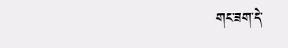གང་ཟག་དེ་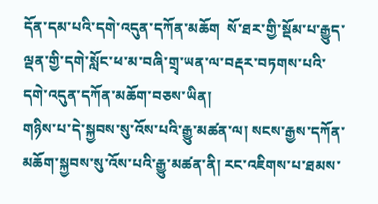དོན་དམ་པའི་དགེ་འདུན་དཀོན་མཆོག  སོ་ཐར་གྱི་སྡོམ་པ་རྒྱུད་ལྡན་གྱི་དགེ་སློང་ཕ་མ་བཞི་གྲྭ་ཡན་ལ་བརྡར་བཏགས་པའི་དགེ་འདུན་དཀོན་མཆོག་བཅས་ཡིན།
གཉིས་པ་དེ་སྐྱབས་སུ་འོས་པའི་རྒྱུ་མཚན་ལ། སངས་རྒྱས་དཀོན་མཆོག་སྐྱབས་སུ་འོས་པའི་རྒྱུ་མཚན་ནི། རང་འཇིགས་པ་ཐམས་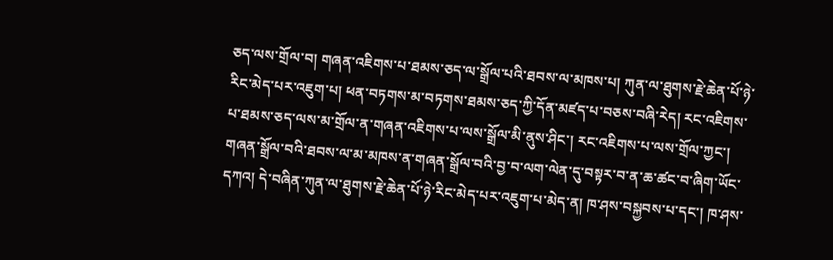ཅད་ལས་གྲོལ་བ། གཞན་འཇིགས་པ་ཐམས་ཅད་ལ་སྒྲོལ་པའི་ཐབས་ལ་མཁས་པ། ཀུན་ལ་ཐུགས་རྗེ་ཆེན་པོ་ཉེ་རིང་མེད་པར་འཇུག་པ། ཕན་བཏགས་མ་བཏགས་ཐམས་ཅད་ཀྱི་དོན་མཛད་པ་བཅས་བཞི་རེད། རང་འཇིགས་པ་ཐམས་ཅད་ལས་མ་གྲོལ་ན་གཞན་འཇིགས་པ་ལས་སྒྲོལ་མི་ནུས་ཤིང་། རང་འཇིགས་པ་ལས་གྲོལ་ཀྱང་། གཞན་སྒྲོལ་བའི་ཐབས་ལ་མ་མཁས་ན་གཞན་སྒྲོལ་བའི་བྱ་བ་ལག་ལེན་དུ་བསྟར་བ་ན་ཆ་ཚང་བ་ཞིག་ཡོང་དཀའ། དེ་བཞིན་ཀུན་ལ་ཐུགས་རྗེ་ཆེན་པོ་ཉེ་རིང་མེད་པར་འཇུག་པ་མེད་ན། ཁ་ཤས་བསྐྱབས་པ་དང་། ཁ་ཤས་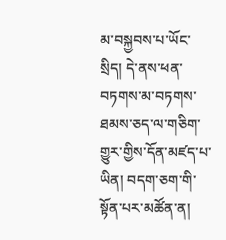མ་བསྐྱབས་པ་ཡོང་སྲིད། དེ་ནས་ཕན་བཏགས་མ་བཏགས་ཐམས་ཅད་ལ་གཅིག་གྱུར་གྱིས་དོན་མཛད་པ་ཡིན། བདག་ཅག་གི་སྟོན་པར་མཚོན་ན།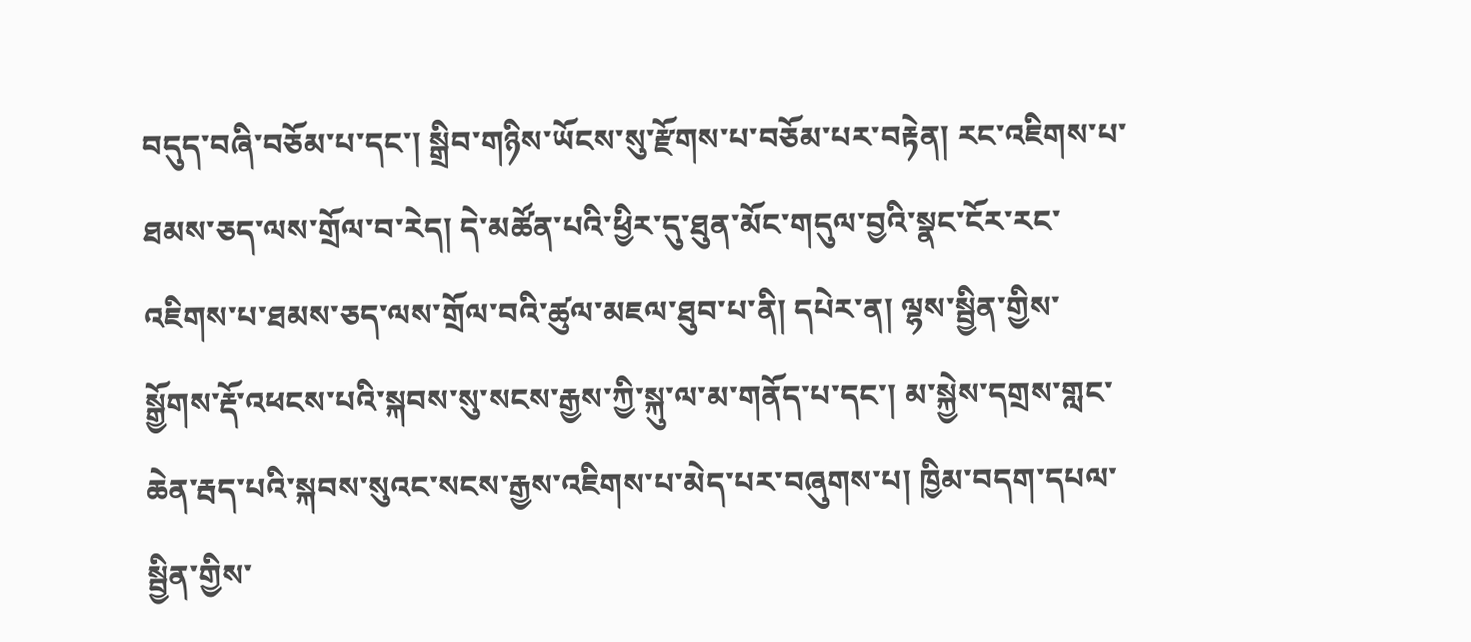བདུད་བཞི་བཅོམ་པ་དང་། སྒྲིབ་གཉིས་ཡོངས་སུ་རྫོགས་པ་བཅོམ་པར་བརྟེན། རང་འཇིགས་པ་ཐམས་ཅད་ལས་གྲོལ་བ་རེད། དེ་མཚོན་པའི་ཕྱིར་དུ་ཐུན་མོང་གདུལ་བྱའི་སྣང་ངོར་རང་འཇིགས་པ་ཐམས་ཅད་ལས་གྲོལ་བའི་ཚུལ་མཇལ་ཐུབ་པ་ནི། དཔེར་ན། ལྷས་སྦྱིན་གྱིས་སྒྱོགས་རྡོ་འཕངས་པའི་སྐབས་སུ་སངས་རྒྱས་ཀྱི་སྐུ་ལ་མ་གནོད་པ་དང་། མ་སྐྱེས་དགྲས་གླང་ཆེན་རྦད་པའི་སྐབས་སུའང་སངས་རྒྱས་འཇིགས་པ་མེད་པར་བཞུགས་པ། ཁྱིམ་བདག་དཔལ་སྦྱིན་གྱིས་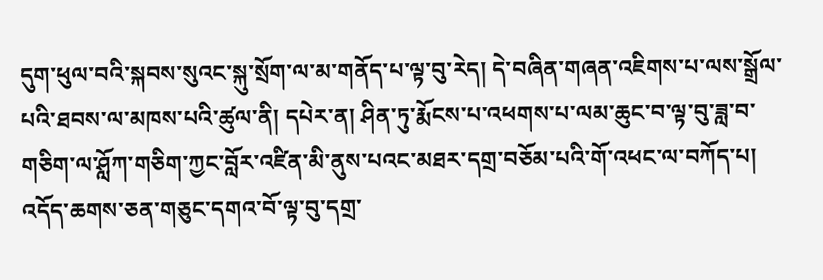དུག་ཕུལ་བའི་སྐབས་སུའང་སྐུ་སྲོག་ལ་མ་གནོད་པ་ལྟ་བུ་རེད། དེ་བཞིན་གཞན་འཇིགས་པ་ལས་སྒྲོལ་པའི་ཐབས་ལ་མཁས་པའི་ཚུལ་ནི། དཔེར་ན། ཤིན་ཏུ་རྨོངས་པ་འཕགས་པ་ལམ་ཆུང་བ་ལྟ་བུ་ཟླ་བ་གཅིག་ལ་ཤློཀ་གཅིག་ཀྱང་བློར་འཛིན་མི་ནུས་པའང་མཐར་དགྲ་བཅོམ་པའི་གོ་འཕང་ལ་བཀོད་པ། འདོད་ཆགས་ཅན་གཅུང་དགའ་བོ་ལྟ་བུ་དགྲ་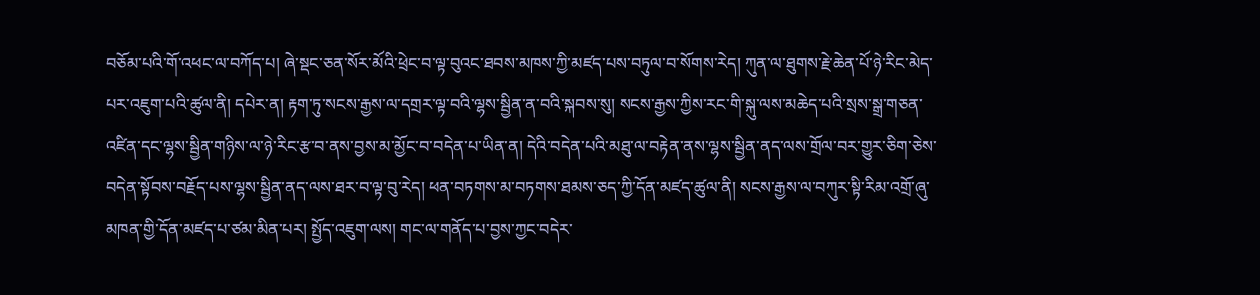བཅོམ་པའི་གོ་འཕང་ལ་བཀོད་པ། ཞེ་སྡང་ཅན་སོར་མོའི་ཕྲེང་བ་ལྟ་བུའང་ཐབས་མཁས་ཀྱི་མཛད་པས་བཏུལ་བ་སོགས་རེད། ཀུན་ལ་ཐུགས་རྗེ་ཆེན་པོ་ཉེ་རིང་མེད་པར་འཇུག་པའི་ཚུལ་ནི། དཔེར་ན། རྟག་ཏུ་སངས་རྒྱས་ལ་དགྲར་ལྟ་བའི་ལྷས་སྦྱིན་ན་བའི་སྐབས་སུ། སངས་རྒྱས་ཀྱིས་རང་གི་སྐུ་ལས་མཆེད་པའི་སྲས་སྒྲ་གཅན་འཛིན་དང་ལྷས་སྦྱིན་གཉིས་ལ་ཉེ་རིང་རྩ་བ་ནས་བྱས་མ་མྱོང་བ་བདེན་པ་ཡིན་ན། དེའི་བདེན་པའི་མཐུ་ལ་བརྟེན་ནས་ལྷས་སྦྱིན་ནད་ལས་གྲོལ་བར་གྱུར་ཅིག་ཅེས་བདེན་སྟོབས་བརྗོད་པས་ལྷས་སྦྱིན་ནད་ལས་ཐར་བ་ལྟ་བུ་རེད། ཕན་བཏགས་མ་བཏགས་ཐམས་ཅད་ཀྱི་དོན་མཛད་ཚུལ་ནི། སངས་རྒྱས་ལ་བཀུར་སྟི་རིམ་འགྲོ་ཞུ་མཁན་གྱི་དོན་མཛད་པ་ཙམ་མིན་པར། སྤྱོད་འཇུག་ལས། གང་ལ་གནོད་པ་བྱས་ཀྱང་བདེར་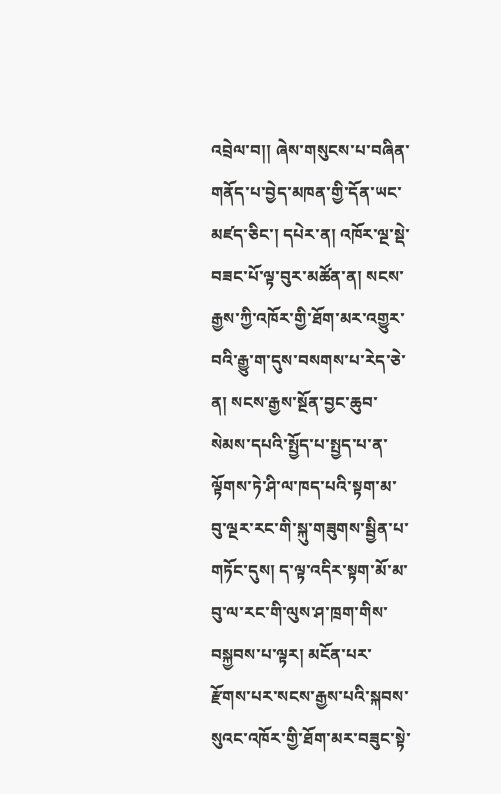འབྲེལ་བ།། ཞེས་གསུངས་པ་བཞིན་གནོད་པ་བྱེད་མཁན་གྱི་དོན་ཡང་མཛད་ཅིང་། དཔེར་ན། འཁོར་ལྔ་སྡེ་བཟང་པོ་ལྟ་བུར་མཚོན་ན། སངས་རྒྱས་ཀྱི་འཁོར་གྱི་ཐོག་མར་འགྱུར་བའི་རྒྱུ་ག་དུས་བསགས་པ་རེད་ཅེ་ན། སངས་རྒྱས་སྔོན་བྱང་ཆུབ་སེམས་དཔའི་སྤྱོད་པ་སྤྱད་པ་ན་ལྟོགས་ཏེ་ཤི་ལ་ཁད་པའི་སྟག་མ་བུ་ལྔར་རང་གི་སྐུ་གཟུགས་སྦྱིན་པ་གཏོང་དུས། ད་ལྟ་འདིར་སྟག་མོ་མ་བུ་ལ་རང་གི་ལུས་ཤ་ཁྲག་གིས་བསྐྱབས་པ་ལྟར། མངོན་པར་རྫོགས་པར་སངས་རྒྱས་པའི་སྐབས་སུའང་འཁོར་གྱི་ཐོག་མར་བཟུང་སྟེ་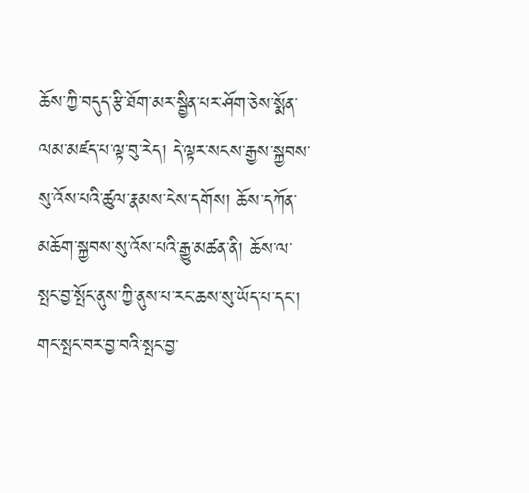ཆོས་ཀྱི་བདུད་རྩི་ཐོག་མར་སྦྱིན་པར་ཤོག་ཅེས་སྨོན་ལམ་མཛད་པ་ལྟ་བུ་རེད། དེ་ལྟར་སངས་རྒྱས་སྐྱབས་སུ་འོས་པའི་ཚུལ་རྣམས་ངེས་དགོས། ཆོས་དཀོན་མཆོག་སྐྱབས་སུ་འོས་པའི་རྒྱུ་མཚན་ནི། ཆོས་ལ་སྤང་བྱ་སྤོང་ནུས་ཀྱི་ནུས་པ་རང་ཆས་སུ་ཡོད་པ་དང་། གང་སྤང་བར་བྱ་བའི་སྤང་བྱ་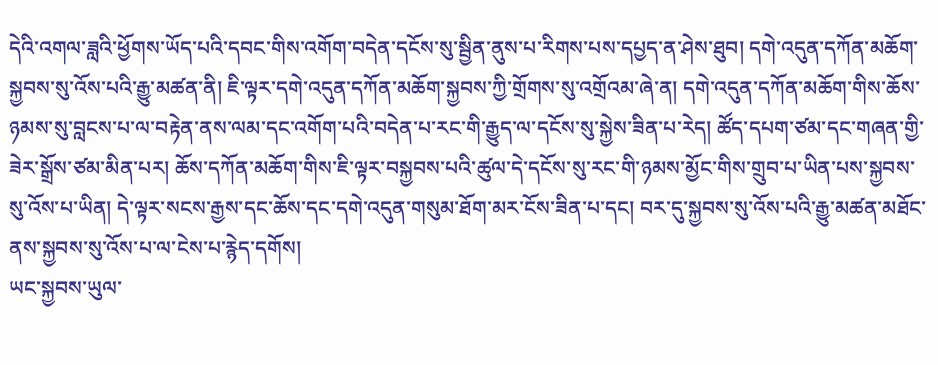དེའི་འགལ་ཟླའི་ཕྱོགས་ཡོད་པའི་དབང་གིས་འགོག་བདེན་དངོས་སུ་སྦྱིན་ནུས་པ་རིགས་པས་དཔྱད་ན་ཤེས་ཐུབ། དགེ་འདུན་དཀོན་མཆོག་སྐྱབས་སུ་འོས་པའི་རྒྱུ་མཚན་ནི། ཇི་ལྟར་དགེ་འདུན་དཀོན་མཆོག་སྐྱབས་ཀྱི་གྲོགས་སུ་འགྲོའམ་ཞེ་ན། དགེ་འདུན་དཀོན་མཆོག་གིས་ཆོས་ཉམས་སུ་བླངས་པ་ལ་བརྟེན་ནས་ལམ་དང་འགོག་པའི་བདེན་པ་རང་གི་རྒྱུད་ལ་དངོས་སུ་སྐྱེས་ཟིན་པ་རེད། ཚོད་དཔག་ཙམ་དང་གཞན་གྱི་ཟེར་སྒྲོས་ཙམ་མིན་པར། ཆོས་དཀོན་མཆོག་གིས་ཇི་ལྟར་བསྐྱབས་པའི་ཚུལ་དེ་དངོས་སུ་རང་གི་ཉམས་མྱོང་གིས་གྲུབ་པ་ཡིན་པས་སྐྱབས་སུ་འོས་པ་ཡིན། དེ་ལྟར་སངས་རྒྱས་དང་ཆོས་དང་དགེ་འདུན་གསུམ་ཐོག་མར་ངོས་ཟིན་པ་དང། བར་དུ་སྐྱབས་སུ་འོས་པའི་རྒྱུ་མཚན་མཐོང་ནས་སྐྱབས་སུ་འོས་པ་ལ་ངེས་པ་རྙེད་དགོས།
ཡང་སྐྱབས་ཡུལ་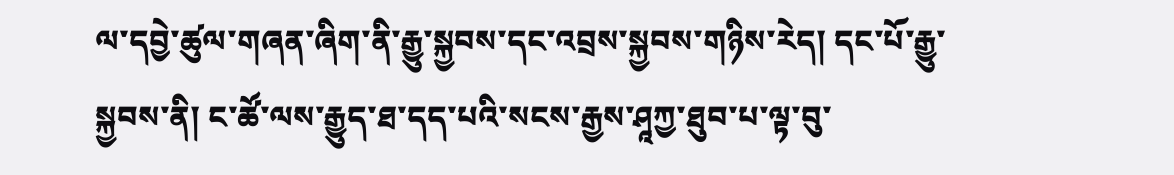ལ་དབྱེ་ཚུལ་གཞན་ཞིག་ནི་རྒྱུ་སྐྱབས་དང་འབྲས་སྐྱབས་གཉིས་རེད། དང་པོ་རྒྱུ་སྐྱབས་ནི། ང་ཚོ་ལས་རྒྱུད་ཐ་དད་པའི་སངས་རྒྱས་ཤཱཀྱ་ཐུབ་པ་ལྟ་བུ་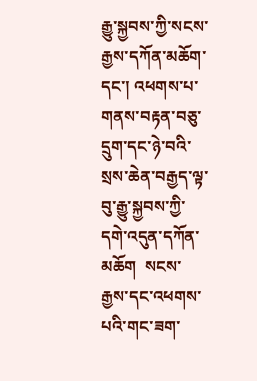རྒྱུ་སྐྱབས་ཀྱི་སངས་རྒྱས་དཀོན་མཆོག་དང་། འཕགས་པ་གནས་བརྟན་བཅུ་དྲུག་དང་ཉེ་བའི་སྲས་ཆེན་བརྒྱད་ལྟ་བུ་རྒྱུ་སྐྱབས་ཀྱི་དགེ་འདུན་དཀོན་མཆོག  སངས་རྒྱས་དང་འཕགས་པའི་གང་ཟག་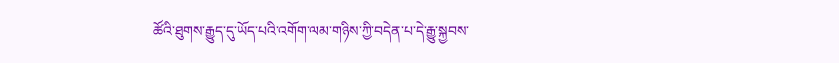ཚོའི་ཐུགས་རྒྱུད་དུ་ཡོད་པའི་འགོག་ལམ་གཉིས་ཀྱི་བདེན་པ་དེ་རྒྱུ་སྐྱབས་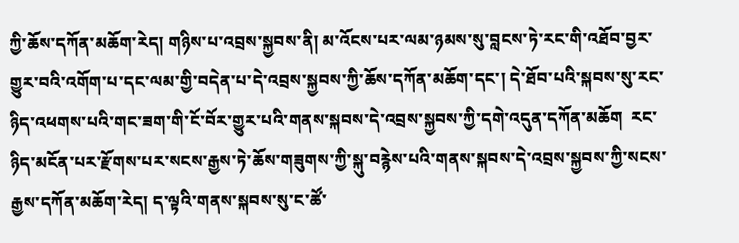ཀྱི་ཆོས་དཀོན་མཆོག་རེད། གཉིས་པ་འབྲས་སྐྱབས་ནི། མ་འོངས་པར་ལམ་ཉམས་སུ་བླངས་ཏེ་རང་གི་འཐོབ་བྱར་གྱུར་བའི་འགོག་པ་དང་ལམ་གྱི་བདེན་པ་དེ་འབྲས་སྐྱབས་ཀྱི་ཆོས་དཀོན་མཆོག་དང་། དེ་ཐོབ་པའི་སྐབས་སུ་རང་ཉིད་འཕགས་པའི་གང་ཟག་གི་ངོ་བོར་གྱུར་པའི་གནས་སྐབས་དེ་འབྲས་སྐྱབས་ཀྱི་དགེ་འདུན་དཀོན་མཆོག  རང་ཉིད་མངོན་པར་རྫོགས་པར་སངས་རྒྱས་ཏེ་ཆོས་གཟུགས་ཀྱི་སྐུ་བརྙེས་པའི་གནས་སྐབས་དེ་འབྲས་སྐྱབས་ཀྱི་སངས་རྒྱས་དཀོན་མཆོག་རེད། ད་ལྟའི་གནས་སྐབས་སུ་ང་ཚོ་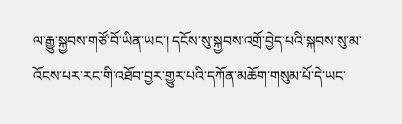ལ་རྒྱུ་སྐྱབས་གཙོ་བོ་ཡིན་ཡང་། དངོས་སུ་སྐྱབས་འགྲོ་བྱེད་པའི་སྐབས་སུ་མ་འོངས་པར་རང་གི་འཐོབ་བྱར་གྱུར་པའི་དཀོན་མཆོག་གསུམ་པོ་དེ་ཡང་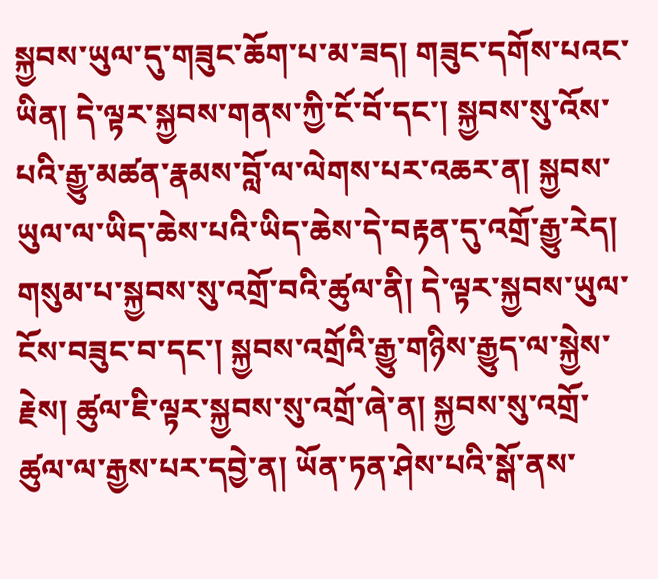སྐྱབས་ཡུལ་དུ་གཟུང་ཆོག་པ་མ་ཟད། གཟུང་དགོས་པའང་ཡིན། དེ་ལྟར་སྐྱབས་གནས་ཀྱི་ངོ་བོ་དང་། སྐྱབས་སུ་འོས་པའི་རྒྱུ་མཚན་རྣམས་བློ་ལ་ལེགས་པར་འཆར་ན། སྐྱབས་ཡུལ་ལ་ཡིད་ཆེས་པའི་ཡིད་ཆེས་དེ་བརྟན་དུ་འགྲོ་རྒྱུ་རེད།
གསུམ་པ་སྐྱབས་སུ་འགྲོ་བའི་ཚུལ་ནི། དེ་ལྟར་སྐྱབས་ཡུལ་ངོས་བཟུང་བ་དང་། སྐྱབས་འགྲོའི་རྒྱུ་གཉིས་རྒྱུད་ལ་སྐྱེས་རྗེས། ཚུལ་ཇི་ལྟར་སྐྱབས་སུ་འགྲོ་ཞེ་ན། སྐྱབས་སུ་འགྲོ་ཚུལ་ལ་རྒྱས་པར་དབྱེ་ན། ཡོན་ཏན་ཤེས་པའི་སྒོ་ནས་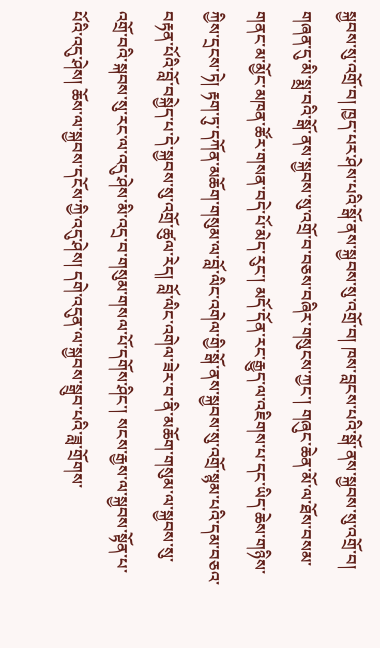སྐྱབས་སུ་འགྲོ་བ། ཁྱད་པར་ཤེས་པའི་སྒོ་ནས་སྐྱབས་སུ་འགྲོ་བ། ཁས་བླངས་པའི་སྒོ་ནས་སྐྱབས་སུ་འགྲོ་བ། གཞན་དུ་མི་སྨྲ་བའི་སྒོ་ནས་སྐྱབས་སུ་འགྲོ་བ་བཅས་བཞིར་གསུངས་ཀྱང་། གཞུང་ཆེན་མོ་ལ་ཐོས་བསམ་གནང་མ་མྱོང་མཁན་ཚོར་གསན་བདེ་པོ་མེད་རུང་། མདོ་དོན་རང་རྒྱུད་ལ་འཇིགས་པ་དང་ཡིད་ཆེས་གཉིས་ཀྱིས་དྲངས་ཏེ། རྟག་ཏུ་དཀོན་མཆོག་གསུམ་ལ་བློ་ལིང་འགེལ་གྱི་སྒོ་ནས་སྐྱབས་སུ་འགྲོ་སྙམ་པའི་དམ་བཅའ་བརྟན་པོའི་བློ་བསྐྱེད་པ་དེ་སྐྱབས་སུ་འགྲོ་ཚུལ་རེད། བློ་ལིང་འགེལ་ཟེར་བ་ནི་མཆོག་གསུམ་ལ་སྐྱབས་སུ་འགྲོ་བའི་སྐབས་སུ་རང་ལ་འདུ་ཤེས་མི་འདྲ་བ་གསུམ་གསལ་པོ་དགོས་ཤིང་། སངས་རྒྱས་ལ་སྐྱབས་སྟོན་པ་པོའི་འདུ་ཤེས། ཆོས་ལ་སྐྱབས་དངོས་ཀྱི་འདུ་ཤེས། དགེ་འདུན་ལ་སྐྱབས་སྒྲུབ་པའི་ཟླ་གྲོགས་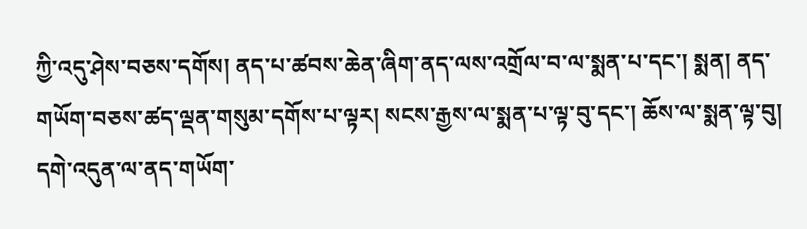ཀྱི་འདུ་ཤེས་བཅས་དགོས། ནད་པ་ཚབས་ཆེན་ཞིག་ནད་ལས་འགྲོལ་བ་ལ་སྨན་པ་དང་། སྨན། ནད་གཡོག་བཅས་ཚད་ལྡན་གསུམ་དགོས་པ་ལྟར། སངས་རྒྱས་ལ་སྨན་པ་ལྟ་བུ་དང་། ཆོས་ལ་སྨན་ལྟ་བུ། དགེ་འདུན་ལ་ནད་གཡོག་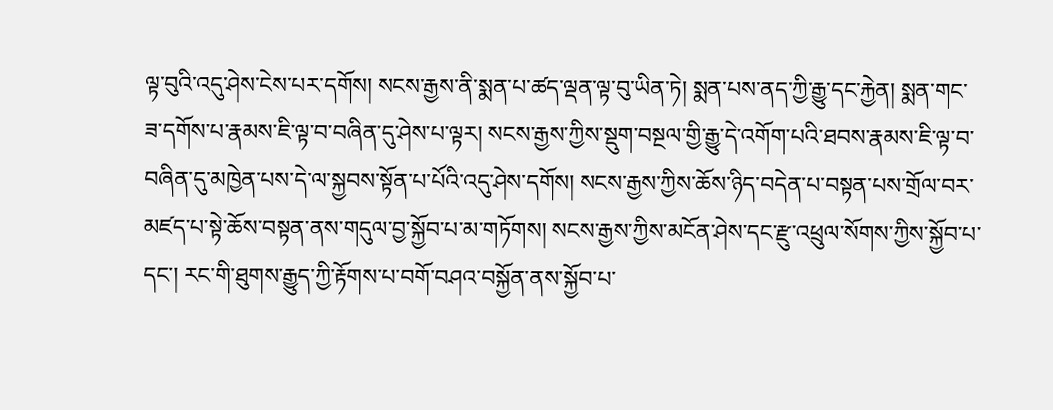ལྟ་བུའི་འདུ་ཤེས་ངེས་པར་དགོས། སངས་རྒྱས་ནི་སྨན་པ་ཚད་ལྡན་ལྟ་བུ་ཡིན་ཏེ། སྨན་པས་ནད་ཀྱི་རྒྱུ་དང་རྐྱེན། སྨན་གང་ཟ་དགོས་པ་རྣམས་ཇི་ལྟ་བ་བཞིན་དུ་ཤེས་པ་ལྟར། སངས་རྒྱས་ཀྱིས་སྡུག་བསྔལ་གྱི་རྒྱུ་དེ་འགོག་པའི་ཐབས་རྣམས་ཇི་ལྟ་བ་བཞིན་དུ་མཁྱེན་པས་དེ་ལ་སྐྱབས་སྟོན་པ་པོའི་འདུ་ཤེས་དགོས། སངས་རྒྱས་ཀྱིས་ཆོས་ཉིད་བདེན་པ་བསྟན་པས་གྲོལ་བར་མཛད་པ་སྟེ་ཆོས་བསྟན་ནས་གདུལ་བྱ་སྐྱོབ་པ་མ་གཏོགས། སངས་རྒྱས་ཀྱིས་མངོན་ཤེས་དང་རྫུ་འཕྲུལ་སོགས་ཀྱིས་སྐྱོབ་པ་དང་། རང་གི་ཐུགས་རྒྱུད་ཀྱི་རྟོགས་པ་བགོ་བཤའ་བསྐྱོན་ནས་སྐྱོབ་པ་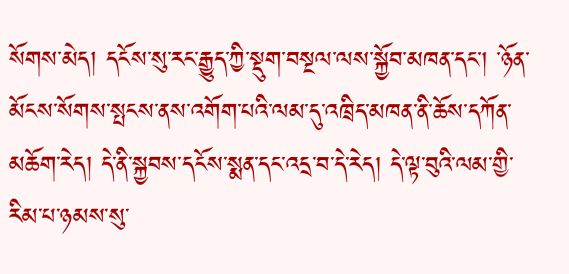སོགས་མེད། དངོས་སུ་རང་རྒྱུད་ཀྱི་སྡུག་བསྔལ་ལས་སྐྱོབ་མཁན་དང་། ་ཉོན་མོངས་སོགས་སྤངས་ནས་འགོག་པའི་ལམ་དུ་འཁྲིད་མཁན་ནི་ཆོས་དཀོན་མཆོག་རེད། དེ་ནི་སྐྱབས་དངོས་སྨན་དང་འདྲ་བ་དེ་རེད། དེ་ལྟ་བུའི་ལམ་གྱི་རིམ་པ་ཉམས་སུ་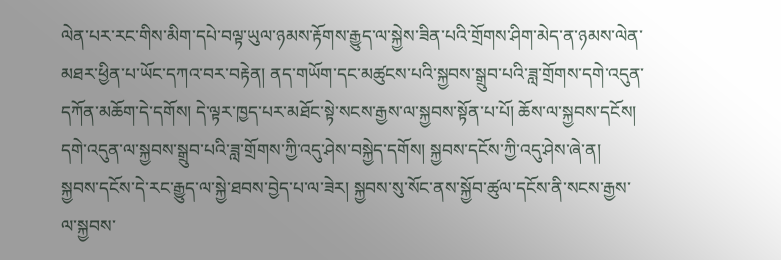ལེན་པར་རང་གིས་མིག་དཔེ་བལྟ་ཡུལ་ཉམས་རྟོགས་རྒྱུད་ལ་སྐྱེས་ཟིན་པའི་གྲོགས་ཤིག་མེད་ན་ཉམས་ལེན་མཐར་ཕྱིན་པ་ཡོང་དཀའ་བར་བརྟེན། ནད་གཡོག་དང་མཚུངས་པའི་སྐྱབས་སྒྲུབ་པའི་ཟླ་གྲོགས་དགེ་འདུན་དཀོན་མཆོག་དེ་དགོས། དེ་ལྟར་ཁྱད་པར་མཐོང་སྟེ་སངས་རྒྱས་ལ་སྐྱབས་སྟོན་པ་པོ། ཆོས་ལ་སྐྱབས་དངོས། དགེ་འདུན་ལ་སྐྱབས་སྒྲུབ་པའི་ཟླ་གྲོགས་ཀྱི་འདུ་ཤེས་བསྐྱེད་དགོས། སྐྱབས་དངོས་ཀྱི་འདུ་ཤེས་ཞེ་ན། སྐྱབས་དངོས་དེ་རང་རྒྱུད་ལ་སྐྱེ་ཐབས་བྱེད་པ་ལ་ཟེར། སྐྱབས་སུ་སོང་ནས་སྐྱོབ་ཚུལ་དངོས་ནི་སངས་རྒྱས་ལ་སྐྱབས་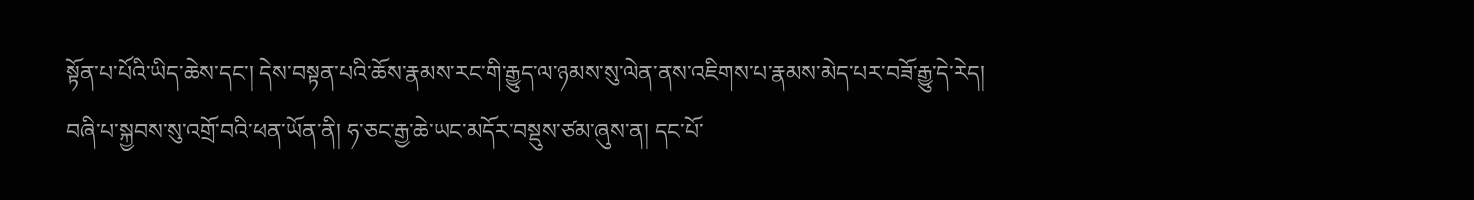སྟོན་པ་པོའི་ཡིད་ཆེས་དང་། དེས་བསྟན་པའི་ཆོས་རྣམས་རང་གི་རྒྱུད་ལ་ཉམས་སུ་ལེན་ནས་འཇིགས་པ་རྣམས་མེད་པར་བཟོ་རྒྱུ་དེ་རེད།
བཞི་པ་སྐྱབས་སུ་འགྲོ་བའི་ཕན་ཡོན་ནི། ཧ་ཅང་རྒྱ་ཆེ་ཡང་མདོར་བསྡུས་ཙམ་ཞུས་ན། དང་པོ་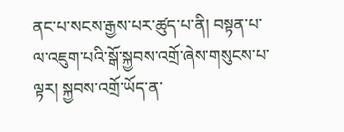ནང་པ་སངས་རྒྱས་པར་ཚུད་པ་ནི། བསྟན་པ་ལ་འཇུག་པའི་སྒོ་སྐྱབས་འགྲོ་ཞེས་གསུངས་པ་ལྟར། སྐྱབས་འགྲོ་ཡོད་ན་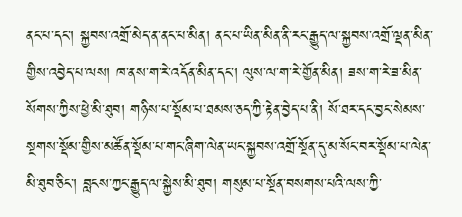ནང་པ་དང་། སྐྱབས་འགྲོ་མེད་ན་ནང་པ་མིན། ནང་པ་ཡིན་མིན་ནི་རང་རྒྱུད་ལ་སྐྱབས་འགྲོ་ལྡན་མིན་གྱིས་འབྱེད་པ་ལས། ཁ་ནས་ག་རེ་འདོན་མིན་དང་། ལུས་ལ་ག་རེ་གྱོན་མིན། ཟས་ག་རེ་ཟ་མིན་སོགས་ཀྱིས་ཕྱེ་མི་ཐུབ། གཉིས་པ་སྡོམ་པ་ཐམས་ཅད་ཀྱི་རྟེན་བྱེད་པ་ནི། སོ་ཐར་དང་བྱང་སེམས་སྔགས་སྡོམ་གྱིས་མཚོན་སྡོམ་པ་གང་ཞིག་ལེན་ཡང་སྐྱབས་འགྲོ་སྔོན་དུ་མ་སོང་བར་སྡོམ་པ་ལེན་མི་ཐུབ་ཅིང་། བླངས་ཀྱང་རྒྱུད་ལ་སྐྱེས་མི་ཐུབ། གསུམ་པ་སྔོན་བསགས་པའི་ལས་ཀྱི་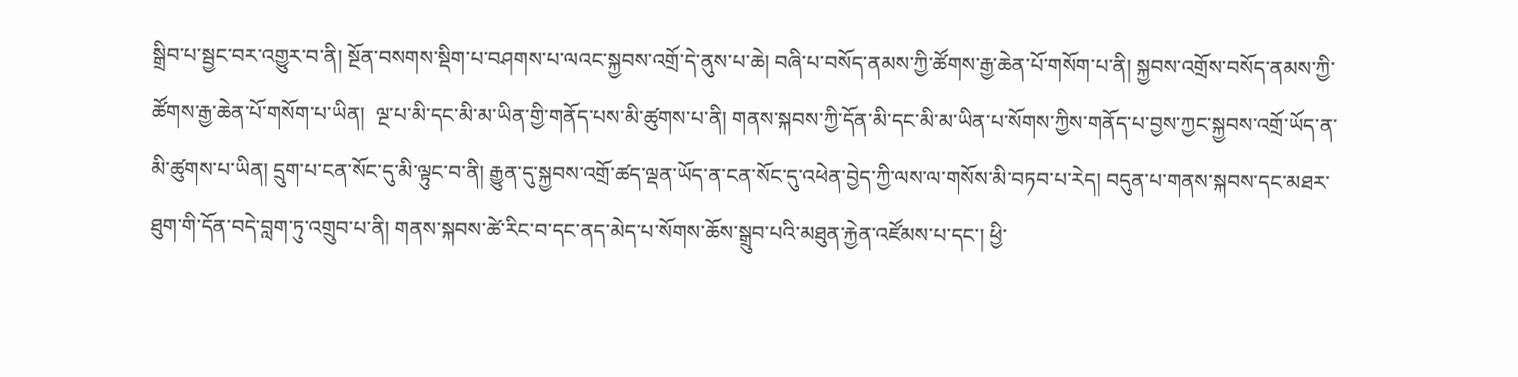སྒྲིབ་པ་སྦྱང་བར་འགྱུར་བ་ནི། སྔོན་བསགས་སྡིག་པ་བཤགས་པ་ལའང་སྐྱབས་འགྲོ་དེ་ནུས་པ་ཆེ། བཞི་པ་བསོད་ནམས་ཀྱི་ཚོགས་རྒྱ་ཆེན་པོ་གསོག་པ་ནི། སྐྱབས་འགྲོས་བསོད་ནམས་ཀྱི་ཚོགས་རྒྱ་ཆེན་པོ་གསོག་པ་ཡིན།  ལྔ་པ་མི་དང་མི་མ་ཡིན་གྱི་གནོད་པས་མི་ཚུགས་པ་ནི། གནས་སྐབས་ཀྱི་དོན་མི་དང་མི་མ་ཡིན་པ་སོགས་ཀྱིས་གནོད་པ་བྱས་ཀྱང་སྐྱབས་འགྲོ་ཡོད་ན་མི་ཚུགས་པ་ཡིན། དྲུག་པ་ངན་སོང་དུ་མི་ལྟུང་བ་ནི། རྒྱུན་དུ་སྐྱབས་འགྲོ་ཚད་ལྡན་ཡོད་ན་ངན་སོང་དུ་འཕེན་བྱེད་ཀྱི་ལས་ལ་གསོས་མི་བཏབ་པ་རེད། བདུན་པ་གནས་སྐབས་དང་མཐར་ཐུག་གི་དོན་བདེ་བླག་ཏུ་འགྲུབ་པ་ནི། གནས་སྐབས་ཚེ་རིང་བ་དང་ནད་མེད་པ་སོགས་ཆོས་སྒྲུབ་པའི་མཐུན་རྐྱེན་འཛོམས་པ་དང་། ཕྱི་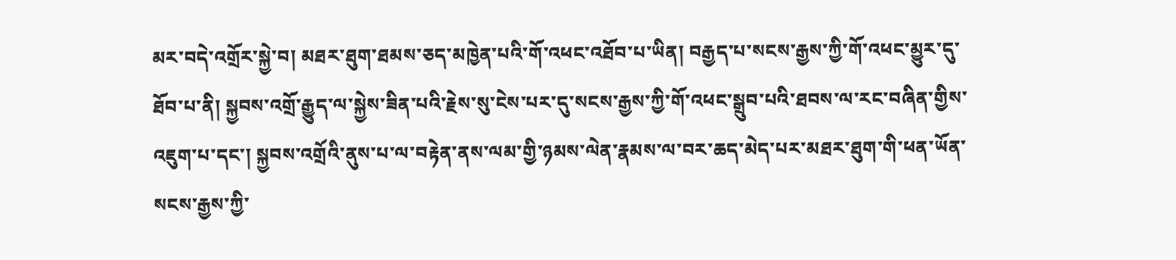མར་བདེ་འགྲོར་སྐྱེ་བ། མཐར་ཐུག་ཐམས་ཅད་མཁྱེན་པའི་གོ་འཕང་འཐོབ་པ་ཡིན། བརྒྱད་པ་སངས་རྒྱས་ཀྱི་གོ་འཕང་མྱུར་དུ་ཐོབ་པ་ནི། སྐྱབས་འགྲོ་རྒྱུད་ལ་སྐྱེས་ཟིན་པའི་རྗེས་སུ་ངེས་པར་དུ་སངས་རྒྱས་ཀྱི་གོ་འཕང་སྒྲུབ་པའི་ཐབས་ལ་རང་བཞིན་གྱིས་འཇུག་པ་དང་། སྐྱབས་འགྲོའི་ནུས་པ་ལ་བརྟེན་ནས་ལམ་གྱི་ཉམས་ལེན་རྣམས་ལ་བར་ཆད་མེད་པར་མཐར་ཐུག་གི་ཕན་ཡོན་སངས་རྒྱས་ཀྱི་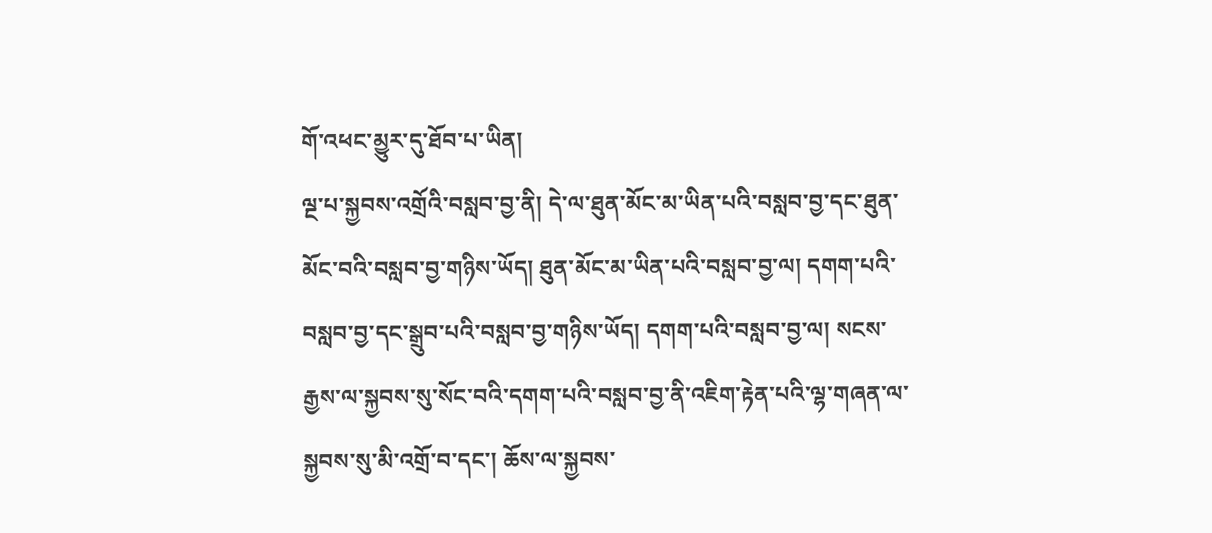གོ་འཕང་མྱུར་དུ་ཐོབ་པ་ཡིན།
ལྔ་པ་སྐྱབས་འགྲོའི་བསླབ་བྱ་ནི། དེ་ལ་ཐུན་མོང་མ་ཡིན་པའི་བསླབ་བྱ་དང་ཐུན་མོང་བའི་བསླབ་བྱ་གཉིས་ཡོད། ཐུན་མོང་མ་ཡིན་པའི་བསླབ་བྱ་ལ། དགག་པའི་བསླབ་བྱ་དང་སྒྲུབ་པའི་བསླབ་བྱ་གཉིས་ཡོད། དགག་པའི་བསླབ་བྱ་ལ། སངས་རྒྱས་ལ་སྐྱབས་སུ་སོང་བའི་དགག་པའི་བསླབ་བྱ་ནི་འཇིག་རྟེན་པའི་ལྷ་གཞན་ལ་སྐྱབས་སུ་མི་འགྲོ་བ་དང་། ཆོས་ལ་སྐྱབས་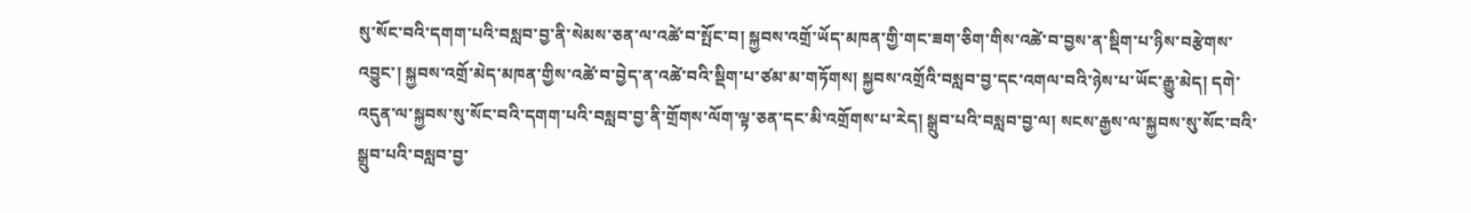སུ་སོང་བའི་དགག་པའི་བསླབ་བྱ་ནི་སེམས་ཅན་ལ་འཚེ་བ་སྤོང་བ། སྐྱབས་འགྲོ་ཡོད་མཁན་གྱི་གང་ཟག་ཅིག་གིས་འཚེ་བ་བྱས་ན་སྡིག་པ་ཉིས་བརྩེགས་འབྱུང་། སྐྱབས་འགྲོ་མེད་མཁན་གྱིས་འཚེ་བ་བྱེད་ན་འཚེ་བའི་སྡིག་པ་ཙམ་མ་གཏོགས། སྐྱབས་འགྲོའི་བསླབ་བྱ་དང་འགལ་བའི་ཉེས་པ་ཡོང་རྒྱུ་མེད། དགེ་འདུན་ལ་སྐྱབས་སུ་སོང་བའི་དགག་པའི་བསླབ་བྱ་ནི་གྲོགས་ལོག་ལྟ་ཅན་དང་མི་འགྲོགས་པ་རེད། སྒྲུབ་པའི་བསླབ་བྱ་ལ། སངས་རྒྱས་ལ་སྐྱབས་སུ་སོང་བའི་སྒྲུབ་པའི་བསླབ་བྱ་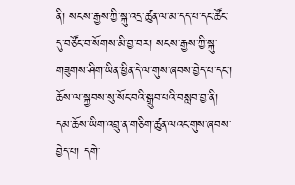ནི། སངས་རྒྱས་ཀྱི་སྐུ་འདྲ་ཚུན་ལ་མ་དད་པ་དང་ཚོང་དུ་བཙོང་བ་སོགས་མི་བྱ་བར། སངས་རྒྱས་ཀྱི་སྐུ་གཟུགས་ཤིག་ཡིན་ཕྱིན་དེ་ལ་གུས་ཞབས་བྱེད་པ་དང་། ཆོས་ལ་སྐྱབས་སུ་སོང་བའི་སྒྲུབ་པའི་བསླབ་བྱ་ནི། དམ་ཆོས་ཡིག་འབྲུ་ན་གཅིག་ཚུན་ལའང་གུས་ཞབས་བྱེད་པ། དགེ་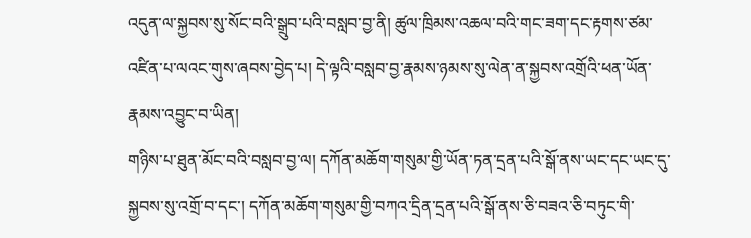འདུན་ལ་སྐྱབས་སུ་སོང་བའི་སྒྲུབ་པའི་བསླབ་བྱ་ནི། ཚུལ་ཁྲིམས་འཆལ་བའི་གང་ཟག་དང་རྟགས་ཙམ་འཛིན་པ་ལའང་གུས་ཞབས་བྱེད་པ། དེ་ལྟའི་བསླབ་བྱ་རྣམས་ཉམས་སུ་ལེན་ན་སྐྱབས་འགྲོའི་ཕན་ཡོན་རྣམས་འབྱུང་བ་ཡིན།
གཉིས་པ་ཐུན་མོང་བའི་བསླབ་བྱ་ལ། དཀོན་མཆོག་གསུམ་གྱི་ཡོན་ཏན་དྲན་པའི་སྒོ་ནས་ཡང་དང་ཡང་དུ་སྐྱབས་སུ་འགྲོ་བ་དང་། དཀོན་མཆོག་གསུམ་གྱི་བཀའ་དྲིན་དྲན་པའི་སྒོ་ནས་ཅི་བཟའ་ཅི་བཏུང་གི་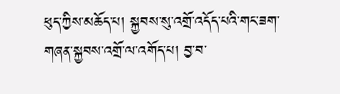ཕུད་ཀྱིས་མཆོད་པ། སྐྱབས་སུ་འགྲོ་འདོད་པའི་གང་ཟག་གཞན་སྐྱབས་འགྲོ་ལ་འགོད་པ། བྱ་བ་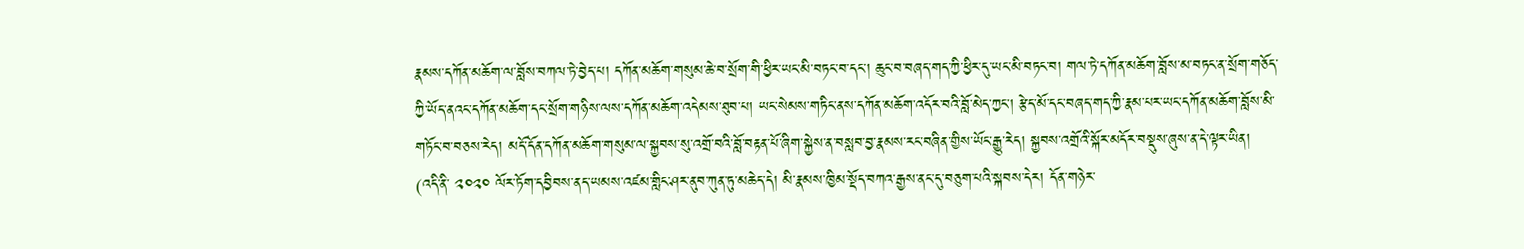རྣམས་དཀོན་མཆོག་ལ་བློས་བཀལ་ཏེ་བྱེད་པ། དཀོན་མཆོག་གསུམ་ཆེ་བ་སྲོག་གི་ཕྱིར་ཡང་མི་བཏང་བ་དང་། ཆུང་བ་བཞད་གད་ཀྱི་ཕྱིར་དུ་ཡང་མི་བཏང་བ། གལ་ཏེ་དཀོན་མཆོག་བློས་མ་བཏང་ན་སྲོག་གཅོད་ཀྱི་ཡོད་ནའང་དཀོན་མཆོག་དང་སྲོག་གཉིས་ལས་དཀོན་མཆོག་འདེམས་ཐུབ་པ། ཡང་སེམས་གཏིང་ནས་དཀོན་མཆོག་འདོར་བའི་བློ་མེད་ཀྱང་། རྩེད་མོ་དང་བཞད་གད་ཀྱི་རྣམ་པར་ཡང་དཀོན་མཆོག་བློས་མི་གཏོང་བ་བཅས་རེད། མདོ་དོན་དཀོན་མཆོག་གསུམ་ལ་སྐྱབས་སུ་འགྲོ་བའི་བློ་བརྟན་པོ་ཞིག་སྐྱེས་ན་བསླབ་བྱ་རྣམས་རང་བཞིན་གྱིས་ཡོང་རྒྱུ་རེད། སྐྱབས་འགྲོའི་སྐོར་མདོར་བསྡུས་ཞུས་ན་དེ་ལྟར་ཡིན།
(འདི་ནི་ ༢༠༢༠ ལོར་ཏོག་དབྱིབས་ནད་ཡམས་འཛམ་གླིང་ཤར་ནུབ་ཀུན་ཏུ་མཆེད་དེ། མི་རྣམས་ཁྱིམ་སྡོད་བཀའ་རྒྱས་ནང་དུ་བཅུག་པའི་སྐབས་དེར། དོན་གཉེར་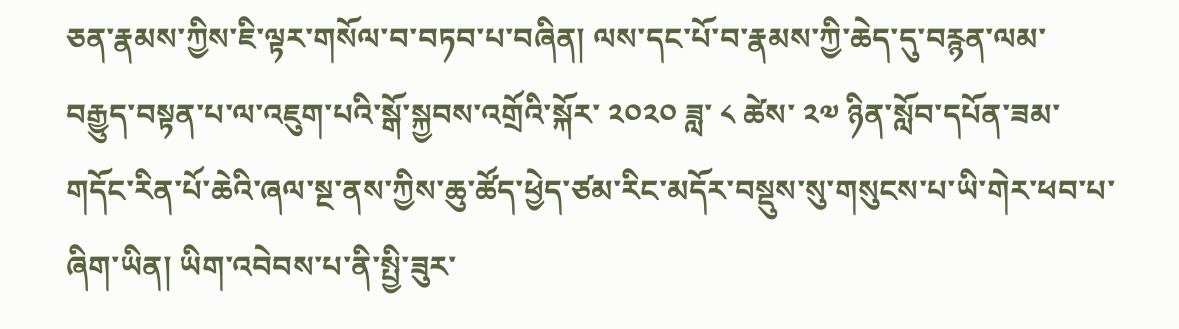ཅན་རྣམས་ཀྱིས་ཇི་ལྟར་གསོལ་བ་བཏབ་པ་བཞིན། ལས་དང་པོ་བ་རྣམས་ཀྱི་ཆེད་དུ་བརྙན་ལམ་བརྒྱུད་བསྟན་པ་ལ་འཇུག་པའི་སྒོ་སྐྱབས་འགྲོའི་སྐོར་ ༢༠༢༠ ཟླ་ ༨ ཚེས་ ༢༧ ཉིན་སློབ་དཔོན་ཟམ་གདོང་རིན་པོ་ཆེའི་ཞལ་སྔ་ནས་ཀྱིས་ཆུ་ཚོད་ཕྱེད་ཙམ་རིང་མདོར་བསྡུས་སུ་གསུངས་པ་ཡི་གེར་ཕབ་པ་ཞིག་ཡིན། ཡིག་འབེབས་པ་ནི་སྤྱི་ཟུར་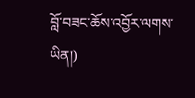བློ་བཟང་ཆོས་འབྱོར་ལགས་ཡིན།)